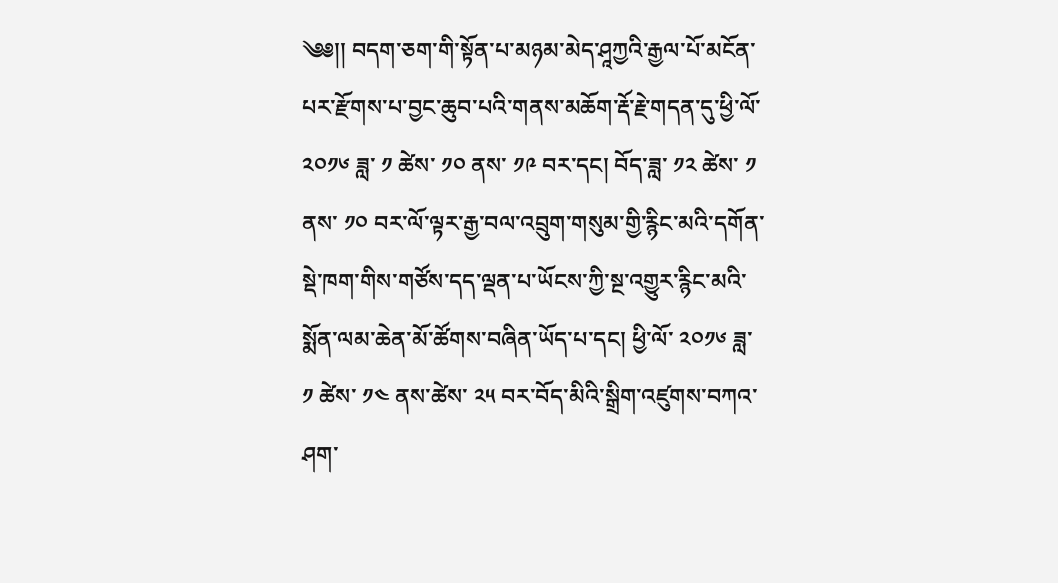༄༅།། བདག་ཅག་གི་སྟོན་པ་མཉམ་མེད་ཤཱཀྱའི་རྒྱལ་པོ་མངོན་པར་རྫོགས་པ་བྱང་ཆུབ་པའི་གནས་མཆོག་རྡོ་རྗེ་གདན་དུ་ཕྱི་ལོ་ ༢༠༡༦ ཟླ་ ༡ ཚེས་ ༡༠ ནས་ ༡༩ བར་དང། བོད་ཟླ་ ༡༢ ཚེས་ ༡ ནས་ ༡༠ བར་ལོ་ལྟར་རྒྱ་བལ་འབྲུག་གསུམ་གྱི་རྙིང་མའི་དགོན་སྡེ་ཁག་གིས་གཙོས་དད་ལྡན་པ་ཡོངས་ཀྱི་སྔ་འགྱུར་རྙིང་མའི་སྨོན་ལམ་ཆེན་མོ་ཚོགས་བཞིན་ཡོད་པ་དང། ཕྱི་ལོ་ ༢༠༡༦ ཟླ་ ༡ ཚེས་ ༡༤ ནས་ཚེས་ ༢༥ བར་བོད་མིའི་སྒྲིག་འཛུགས་བཀའ་ཤག་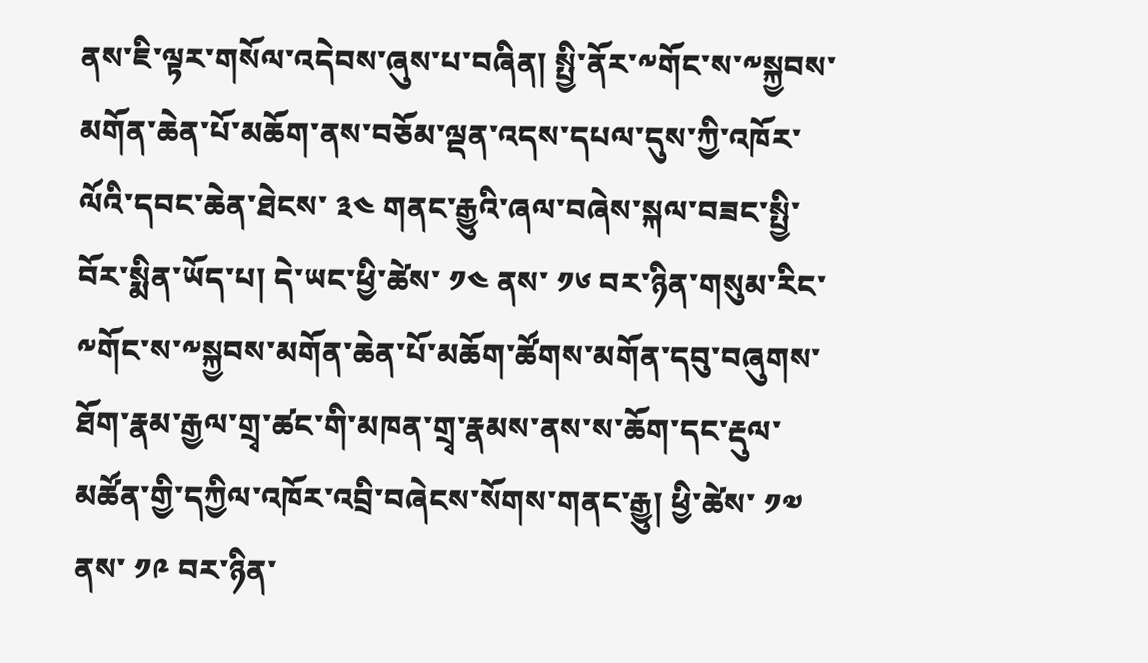ནས་ཇི་ལྟར་གསོལ་འདེབས་ཞུས་པ་བཞིན། སྤྱི་ནོར་༸གོང་ས་༸སྐྱབས་མགོན་ཆེན་པོ་མཆོག་ནས་བཅོམ་ལྡན་འདས་དཔལ་དུས་ཀྱི་འཁོར་ལོའི་དབང་ཆེན་ཐེངས་ ༣༤ གནང་རྒྱུའི་ཞལ་བཞེས་སྐལ་བཟང་སྤྱི་བོར་སྨིན་ཡོད་པ། དེ་ཡང་ཕྱི་ཚེས་ ༡༤ ནས་ ༡༦ བར་ཉིན་གསུམ་རིང་༸གོང་ས་༸སྐྱབས་མགོན་ཆེན་པོ་མཆོག་ཚོགས་མགོན་དབུ་བཞུགས་ཐོག་རྣམ་རྒྱལ་གྲྭ་ཚང་གི་མཁན་གྲྭ་རྣམས་ནས་ས་ཆོག་དང་རྡུལ་མཚོན་གྱི་དཀྱིལ་འཁོར་འབྲི་བཞེངས་སོགས་གནང་རྒྱུ། ཕྱི་ཚེས་ ༡༧ ནས་ ༡༩ བར་ཉིན་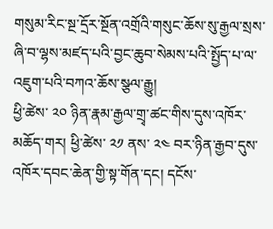གསུམ་རིང་སྔ་དྲོར་སྔོན་འགྲོའི་གསུང་ཆོས་སུ་རྒྱལ་སྲས་ཞི་བ་ལྷས་མཛད་པའི་བྱང་ཆུབ་སེམས་པའི་སྤྱོད་པ་ལ་འཇུག་པའི་བཀའ་ཆོས་སྩལ་རྒྱུ།
ཕྱི་ཚེས་ ༢༠ ཉིན་རྣམ་རྒྱལ་གྲྭ་ཚང་གིས་དུས་འཁོར་མཆོད་གར། ཕྱི་ཚེས་ ༢༡ ནས་ ༢༤ བར་ཉིན་རྒྱབ་དུས་འཁོར་དབང་ཆེན་གྱི་སྟ་གོན་དང། དངོས་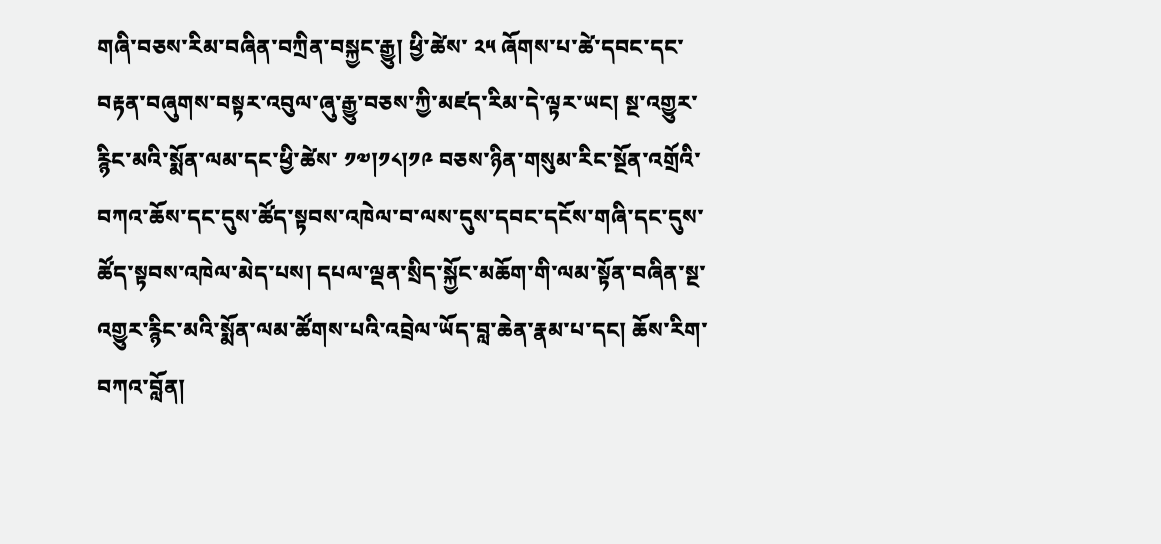གཞི་བཅས་རིམ་བཞིན་བཀྲིན་བསྐྱང་རྒྱུ། ཕྱི་ཚེས་ ༢༥ ཞོགས་པ་ཚེ་དབང་དང་བརྟན་བཞུགས་བསྟར་འབུལ་ཞུ་རྒྱུ་བཅས་ཀྱི་མཛད་རིམ་དེ་ལྟར་ཡང། སྔ་འགྱུར་རྙིང་མའི་སྨོན་ལམ་དང་ཕྱི་ཚེས་ ༡༧།༡༨།༡༩ བཅས་ཉིན་གསུམ་རིང་སྔོན་འགྲོའི་བཀའ་ཆོས་དང་དུས་ཚོད་སྟབས་འཁེལ་བ་ལས་དུས་དབང་དངོས་གཞི་དང་དུས་ཚོད་སྟབས་འཁེལ་མེད་པས། དཔལ་ལྡན་སྲིད་སྐྱོང་མཆོག་གི་ལམ་སྟོན་བཞིན་སྔ་འགྱུར་རྙིང་མའི་སྨོན་ལམ་ཚོགས་པའི་འབྲེལ་ཡོད་བླ་ཆེན་རྣམ་པ་དང། ཆོས་རིག་བཀའ་བློན།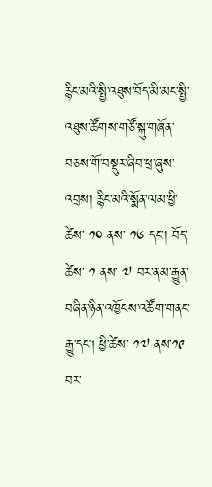རྙིང་མའི་སྤྱི་འཐུས་བོད་མི་མང་སྤྱི་འཐུས་ཚོགས་གཙོ་སྐུ་གཞོན་བཅས་གོ་བསྡུར་ཞིབ་ཕྲ་ཞུས་འབྲས། རྙིང་མའི་སྨོན་ལམ་ཕྱི་ཚེས་ ༡༠ ནས་ ༡༦ དང་། བོད་ཚེས་ ༡ ནས་ ༧ བར་ནམ་རྒྱུན་བཞིན་ཉིན་འཁྱོངས་འཚོག་གནང་རྒྱུ་དང། ཕྱི་ཚེས་ ༡༧ ནས་༡༩ བར་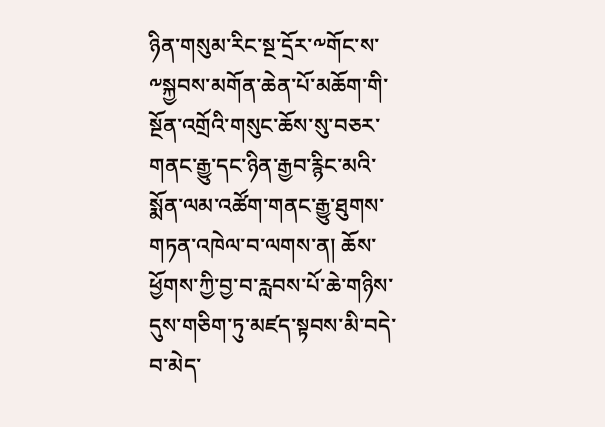ཉིན་གསུམ་རིང་སྔ་དྲོར་༸གོང་ས་༸སྐྱབས་མགོན་ཆེན་པོ་མཆོག་གི་སྔོན་འགྲོའི་གསུང་ཆོས་སུ་བཅར་གནང་རྒྱུ་དང་ཉིན་རྒྱབ་རྙིང་མའི་སྨོན་ལམ་འཚོག་གནང་རྒྱུ་ཐུགས་གཏན་འཁེལ་བ་ལགས་ན། ཆོས་ཕྱོགས་ཀྱི་བྱ་བ་རླབས་པོ་ཆེ་གཉིས་དུས་གཅིག་ཏུ་མཛད་སྟབས་མི་བདེ་བ་མེད་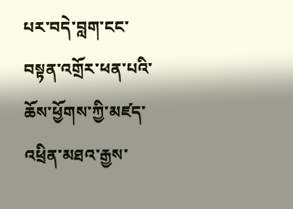པར་བདེ་བླག་ངང་བསྟན་འགྲོར་ཕན་པའི་ཆོས་ཕྱོགས་ཀྱི་མཛད་འཕྲིན་མཐའ་རྒྱས་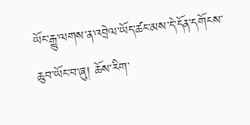ཡོང་རྒྱུ་ལགས་ན་འབྲེལ་ཡོད་ཚང་མས་དེ་དོན་དགོངས་ཆུབ་ཡོང་བ་ཞུ། ཆོས་རིག་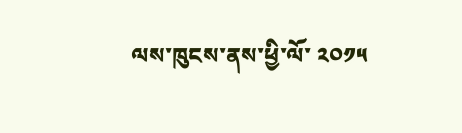ལས་ཁུངས་ནས་ཕྱི་ལོ་ ༢༠༡༥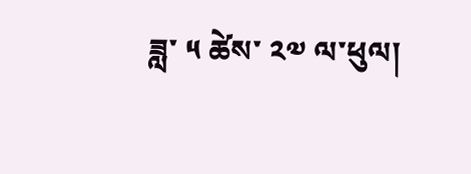ཟླ་ ༥ ཚེས་ ༢༧ ལ་ཕུལ།